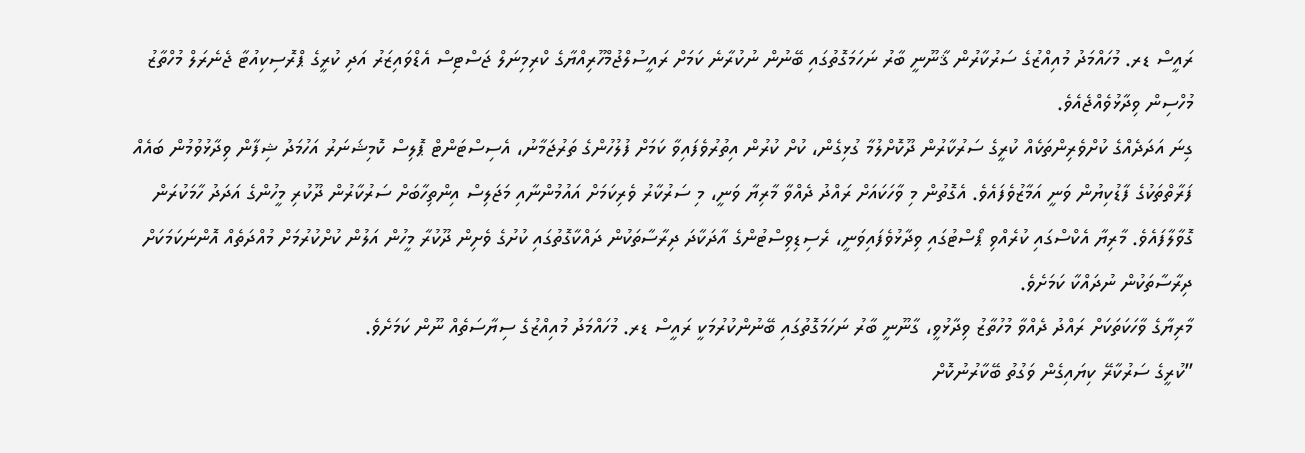ރައީސް ޑރ. މުހައްމަދު މުއިއްޒުގެ ސަރުކާރުން ޤާނޫނީ ބާރު ނަހަމަގޮތުގައި ބޭނުން ނުކުރާނެ ކަމަށް ރައީސުލްޖުމްހޫރިއްޔާގެ ކްރިމިނަލް ޖަސްޓިސް އެޑްވައިޒަރު އަދި ކުރީގެ ޕްރޮސިކިއުޓާ ޖެނެރަލް މުހްތާޒު މުހްސިން ވިދާޅުވެއްޖެއެވެ.
ގިނަ އަދަދެއްގެ ކުށްވެރިންތަކެއް ކުރީގެ ސަރުކާރުން ދޫކޮށްލުމާ ގުޅިގެން، ކުށް ކުރުން އިތުރުވެފައިވާ ކަމަށް ފުލުހުންގެ ތަރުޖަމާނު، އެސިސްޓަންޓް ޕޮލިސް ކޮމިޝަނަރު އަހުމަދު ޝިފާން ވިދާޅުވުމުން ބައެއް ފަރާތްތަކުގެ ފާޑުކިޔުން ވަނީ އަމާޒުވެފައެވެ. އެގޮތުން މި ވާހަކައަށް ރައްދު ދެއްވާ މާރިޔާ ވަނީ، މި ސަރުކާރު ވެރިކަމަށް އައުމުންނާއި މަޖަލިސް އިންތިހާބަށް ސަރުކާރުން ދޫކުރި މީހުންގެ އަދަދު ހާމަކުރަން ގޮވާލާފައެވެ. މާރިޔާ އެކްސްގައި ކުރެއްވި ޕޯސްޓުގައި ވިދާޅުވެފައިވަނީ، ރެސިޑިވިސްޓުންގެ އާދަކާދަ ދިރާސާތަކުން ދައްކާގޮތުގައި ކުށުގެ ވެށިން ދޫކުރާ މީހުން އަލުން ކުށްކުރުމަށް މުއްދަތެއް އޮންނަކަމަކަށް ދިރާސާތަކުން ނުދައްކާ ކަމަށެވެ.
މާރިޔާގެ ވާހަކަތަކަށް ރައްދު ދެއްވާ މުހުތާޒު ވިދާޅުވީ، ގާނޫނީ ބާރު ނަހަމަގޮތުގައި ބޭނުންކުރުމަކީ ރައީސް ޑރ. މުހައްމަދު މުއިއްޒުގެ ސިޔާސަތެއް ނޫން ކަމަށެވެ.
”ކުރީގެ ސަރުކާރޭ ކިޔައިގެން ވަގުތު ބޭކާރުނުކޮށް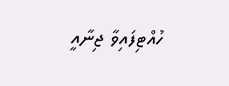ހުއްޓިފައިވާ ޖިނާއީ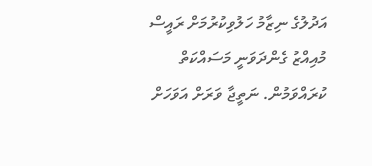އަދުލުގެ ނިޒާމު ހަލުވިކުރުމަށް ރައީސް މުއިއްޒު ގެންދަވަނީ މަސައްކަތް ކުރައްވަމުން. ނަތީޖާ ވަރަށް އަވަހަށް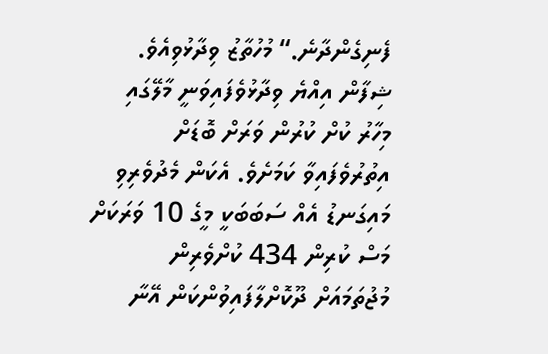ފެނިގެންދާނެ.“ މުހުތާޒު ވިދާޅުވިއެވެ.
ޝިފާން އިއްޔެ ވިދާޅުވެފައިވަނީ މާލޭގައި މިހާރު ކުށް ކުރުން ވަރަށް ބޮޑަށް އިތުރުވެފައިވާ ކަމަށެވެ. އެކަން މެދުވެރިވި މައިގަނޑު އެއް ސަބަބަކީ މީގެ 10 ވަރަކަށް މަސް ކުރިން 434 ކުށްވެރިން މުޖުތަމައަށް ދޫކޮށްލާފައިވުންކަން އޭނާ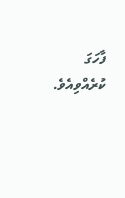ފާހަގަ ކުރެއްވިއެވެ.